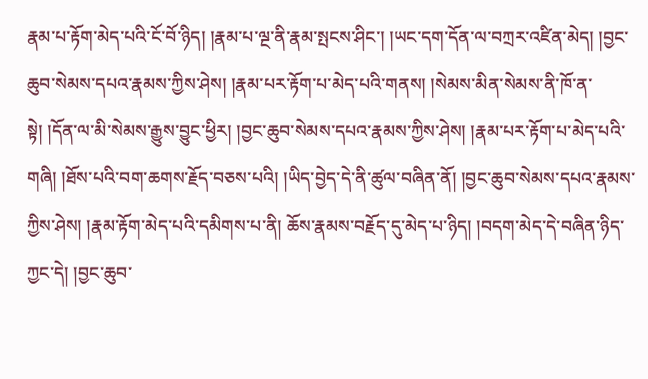རྣམ་པ་རྟོག་མེད་པའི་ངོ་བོ་ཉིད། །རྣམ་པ་ལྔ་ནི་རྣམ་སྤངས་ཤིང་། །ཡང་དག་དོན་ལ་བཀྲར་འཛིན་མེད། །བྱང་ཆུབ་སེམས་དཔའ་རྣམས་ཀྱིས་ཤེས། །རྣམ་པར་རྟོག་པ་མེད་པའི་གནས། །སེམས་མིན་སེམས་ནི་ཁོ་ན་སྟེ། །དོན་ལ་མི་སེམས་རྒྱུས་བྱུང་ཕྱིར། །བྱང་ཆུབ་སེམས་དཔའ་རྣམས་ཀྱིས་ཤེས། །རྣམ་པར་རྟོག་པ་མེད་པའི་གཞི། །ཐོས་པའི་བག་ཆགས་རྗོད་བཅས་པའི། །ཡིད་བྱེད་དེ་ནི་ཚུལ་བཞིན་ནོ། །བྱང་ཆུབ་སེམས་དཔའ་རྣམས་ཀྱིས་ཤེས། །རྣམ་རྟོག་མེད་པའི་དམིགས་པ་ནི། ཆོས་རྣམས་བརྗོད་དུ་མེད་པ་ཉིད། །བདག་མེད་དེ་བཞིན་ཉིད་ཀྱང་དེ། །བྱང་ཆུབ་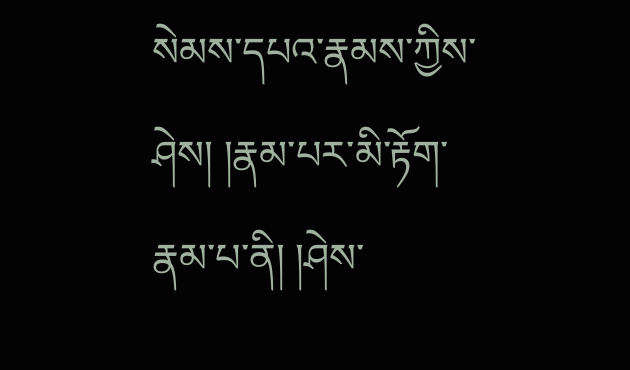སེམས་དཔའ་རྣམས་ཀྱིས་ཤེས། །རྣམ་པར་མི་རྟོག་རྣམ་པ་ནི། །ཤེས་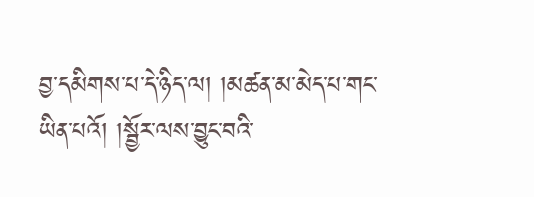བྱ་དམིགས་པ་དེ་ཉིད་ལ། །མཚན་མ་མེད་པ་གང་ཡིན་པའོ། །སྦྱོར་ལས་བྱུང་བའི་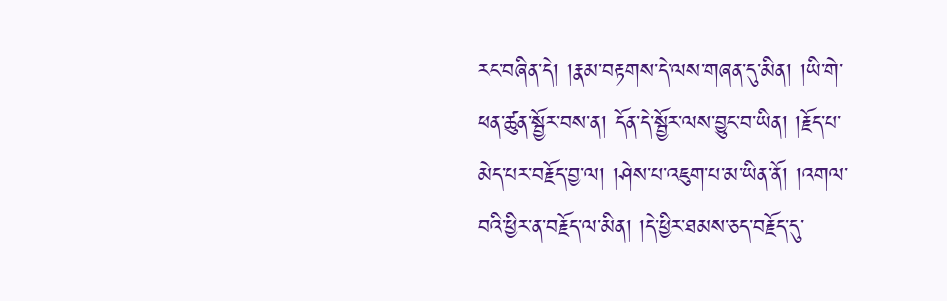རང་བཞིན་དེ། །རྣམ་བརྟགས་དེ་ལས་གཞན་དུ་མིན། །ཡི་གེ་ཕན་ཚུན་སྦྱོར་བས་ན། དོན་དེ་སྦྱོར་ལས་བྱུང་བ་ཡིན། །རྗོད་པ་མེད་པར་བརྗོད་བྱ་ལ། །ཤེས་པ་འཇུག་པ་མ་ཡིན་ནོ། །འགལ་བའི་ཕྱིར་ན་བརྗོད་ལ་མིན། །དེ་ཕྱིར་ཐམས་ཅད་བརྗོད་དུ་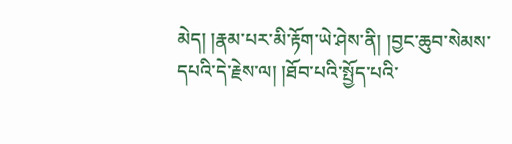མེད། །རྣམ་པར་མི་རྟོག་ཡེ་ཤེས་ནི། །བྱང་ཆུབ་སེམས་དཔའི་དེ་རྗེས་ལ། །ཐོབ་པའི་སྤྱོད་པའི་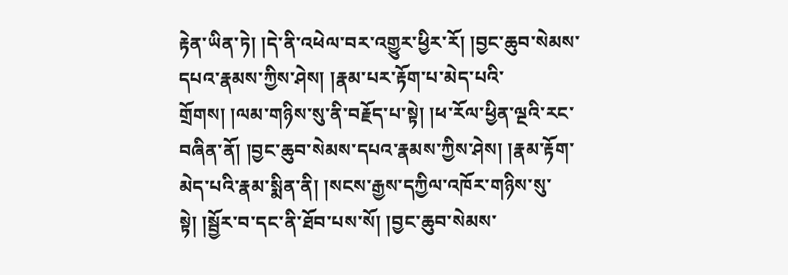རྟེན་ཡིན་ཏེ། །དེ་ནི་འཕེལ་བར་འགྱུར་ཕྱིར་རོ། །བྱང་ཆུབ་སེམས་དཔའ་རྣམས་ཀྱིས་ཤེས། །རྣམ་པར་རྟོག་པ་མེད་པའི་གྲོགས། །ལམ་གཉིས་སུ་ནི་བརྗོད་པ་སྟེ། །ཕ་རོལ་ཕྱིན་ལྔའི་རང་བཞིན་ནོ། །བྱང་ཆུབ་སེམས་དཔའ་རྣམས་ཀྱིས་ཤེས། །རྣམ་རྟོག་མེད་པའི་རྣམ་སྨིན་ནི། །སངས་རྒྱས་དཀྱིལ་འཁོར་གཉིས་སུ་སྟེ། །སྦྱོར་བ་དང་ནི་ཐོབ་པས་སོ། །བྱང་ཆུབ་སེམས་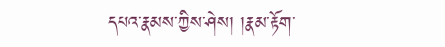དཔའ་རྣམས་ཀྱིས་ཤེས། །རྣམ་རྟོག་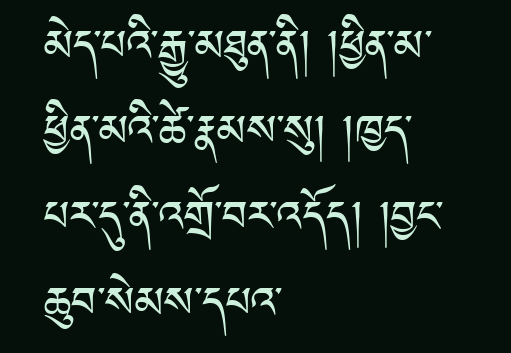མེད་པའི་རྒྱུ་མཐུན་ནི། །ཕྱིན་མ་ཕྱིན་མའི་ཚེ་རྣམས་སུ། །ཁྱད་པར་དུ་ནི་འགྲོ་བར་འདོད། །བྱང་ཆུབ་སེམས་དཔའ་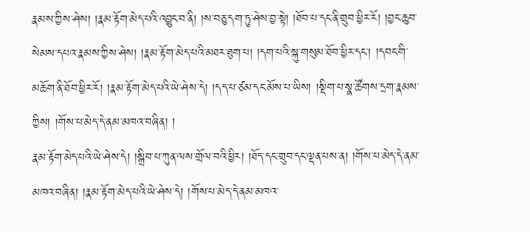རྣམས་ཀྱིས་ཤེས། །རྣམ་རྟོག་མེད་པའི་འབྱུང་བ་ནི། །ས་བཅུ་དག་ཏུ་ཤེས་བྱ་སྟེ། །ཐོབ་པ་དང་ནི་གྲུབ་ཕྱིར་རོ། །བྱང་ཆུབ་སེམས་དཔའ་རྣམས་ཀྱིས་ཤེས། །རྣམ་རྟོག་མེད་པའི་མཐར་ཐུག་པ། །དག་པའི་སྐུ་གསུམ་ཐོབ་ཕྱིར་དང་། །དབང་གི་མཆོག་ནི་ཐོབ་ཕྱིར་རོ། །རྣམ་རྟོག་མེད་པའི་ཡེ་ཤེས་དེ། །དད་པ་ཙམ་དང་མོས་པ་ཡིས། །སྡིག་པ་སྣ་ཚོགས་དྲག་རྣམས་ཀྱིས། །གོས་པ་མེད་དེ་ནམ་མཁའ་བཞིན། །
རྣམ་རྟོག་མེད་པའི་ཡེ་ཤེས་དེ། །སྒྲིབ་པ་ཀུན་ལས་གྲོལ་བའི་ཕྱིར། །ཐོད་དང་གྲུབ་དང་ལྡན་པས་ན། །གོས་པ་མེད་དེ་ནམ་མཁའ་བཞིན། །རྣམ་རྟོག་མེད་པའི་ཡེ་ཤེས་དེ། །གོས་པ་མེད་དེ་ནམ་མཁའ་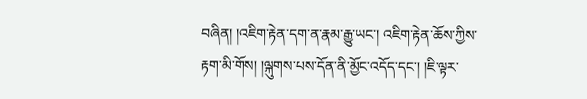བཞིན། །འཇིག་རྟེན་དག་ན་རྣམ་རྒྱུ་ཡང་། འཇིག་རྟེན་ཆོས་ཀྱིས་རྟག་མི་གོས། །ལྐུགས་པས་དོན་ནི་མྱོང་འདོད་དང་། །ཇི་ལྟར་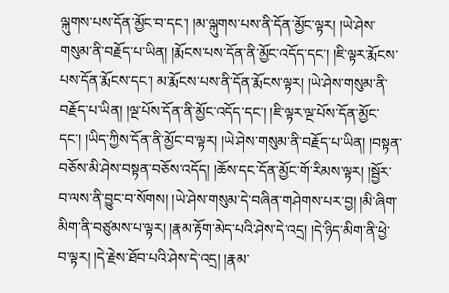ལྐུགས་པས་དོན་མྱོང་བ་དང་། །མ་ལྐུགས་པས་ནི་དོན་མྱོང་ལྟར། །ཡེ་ཤེས་གསུམ་ནི་བརྗོད་པ་ཡིན། །རྨོངས་པས་དོན་ནི་མྱོང་འདོད་དང་། །ཇི་ལྟར་རྨོངས་པས་དོན་རྨོངས་དང་། མ་རྨོངས་པས་ནི་དོན་རྨོངས་ལྟར། །ཡེ་ཤེས་གསུམ་ནི་བརྗོད་པ་ཡིན། །ལྔ་པོས་དོན་ནི་མྱོང་འདོད་དང་། །ཇི་ལྟར་ལྔ་པོས་དོན་མྱོང་དང་། །ཡིད་ཀྱིས་དོན་ནི་མྱོང་བ་ལྟར། །ཡེ་ཤེས་གསུམ་ནི་བརྗོད་པ་ཡིན། །བསྟན་བཅོས་མི་ཤེས་བསྟན་བཅོས་འདོད། །ཆོས་དང་དོན་མྱོང་གོ་རིམས་ལྟར། །སྦྱོར་བ་ལས་ནི་བྱུང་བ་སོགས། །ཡེ་ཤེས་གསུམ་དེ་བཞིན་གཤེགས་པར་བྱ། །མི་ཞིག་མིག་ནི་བཙུམས་པ་ལྟར། །རྣམ་རྟོག་མེད་པའི་ཤེས་དེ་འདྲ། །དེ་ཉིད་མིག་ནི་ཕྱེ་བ་ལྟར། །དེ་རྗེས་ཐོབ་པའི་ཤེས་དེ་འདྲ། །རྣམ་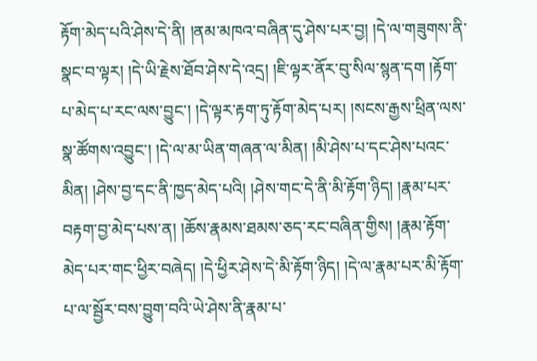རྟོག་མེད་པའི་ཤེས་དེ་ནི། །ནམ་མཁའ་བཞིན་དུ་ཤེས་པར་བྱ། །དེ་ལ་གཟུགས་ནི་སྣང་བ་ལྟར། །དེ་ཡི་རྗེས་ཐོབ་ཤེས་དེ་འདྲ། །ཇི་ལྟར་ནོར་བུ་སིལ་སྙན་དག །རྟོག་པ་མེད་པ་རང་ལས་བྱུང་། །དེ་ལྟར་རྟག་ཏུ་རྟོག་མེད་པར། །སངས་རྒྱས་ཕྲིན་ལས་སྣ་ཚོགས་འབྱུང་། །དེ་ལ་མ་ཡིན་གཞན་ལ་མིན། །མི་ཤེས་པ་དང་ཤེས་པའང་མིན། །ཤེས་བྱ་དང་ནི་ཁྱད་མེད་པའི། །ཤེས་གང་དེ་ནི་མི་རྟོག་ཉིད། །རྣམ་པར་བརྟག་བྱ་མེད་པས་ན། །ཆོས་རྣམས་ཐམས་ཅད་རང་བཞིན་གྱིས། །རྣམ་རྟོག་མེད་པར་གང་ཕྱིར་བཞེད། །དེ་ཕྱིར་ཤེས་དེ་མི་རྟོག་ཉིད། །དེ་ལ་རྣམ་པར་མི་རྟོག་པ་ལ་སྦྱོར་བས་བྱུག་བའི་ཡེ་ཤེས་ནི་རྣམ་པ་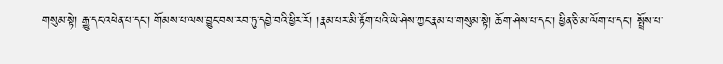གསུམ་སྟེ། རྒྱུ་དང་འཕེན་པ་དང་། གོམས་པ་ལས་བྱུང་བས་རབ་ཏུ་དབྱེ་བའི་ཕྱིར་རོ། །རྣམ་པར་མི་རྟོག་པའི་ཡེ་ཤེས་ཀྱང་རྣམ་པ་གསུམ་སྟེ། ཆོག་ཤེས་པ་དང་། ཕྱིན་ཅི་མ་ལོག་པ་དང་། སྤྲོས་པ་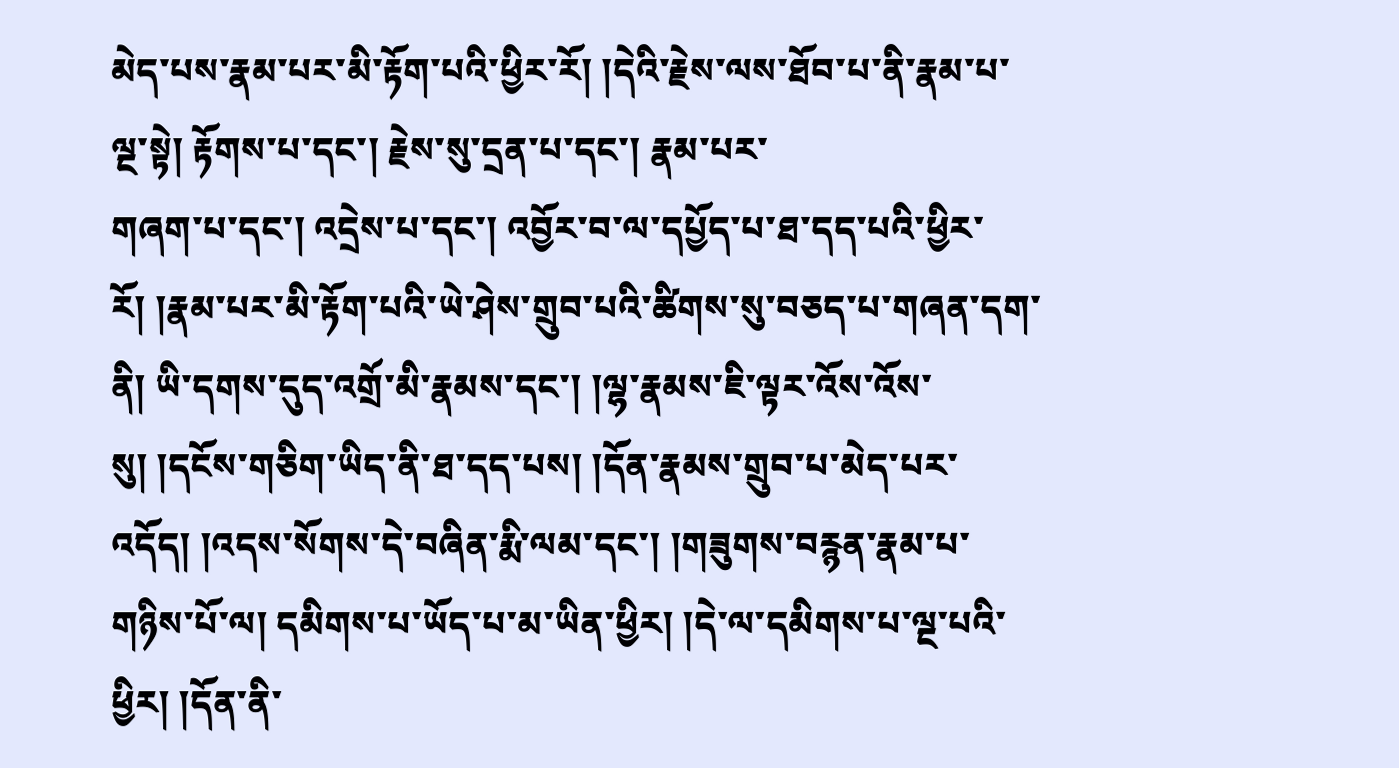མེད་པས་རྣམ་པར་མི་རྟོག་པའི་ཕྱིར་རོ། །དེའི་རྗེས་ལས་ཐོབ་པ་ནི་རྣམ་པ་ལྔ་སྟེ། རྟོགས་པ་དང་། རྗེས་སུ་དྲན་པ་དང་། རྣམ་པར་
གཞག་པ་དང་། འདྲེས་པ་དང་། འབྱོར་བ་ལ་དཔྱོད་པ་ཐ་དད་པའི་ཕྱིར་རོ། །རྣམ་པར་མི་རྟོག་པའི་ཡེ་ཤེས་གྲུབ་པའི་ཚིགས་སུ་བཅད་པ་གཞན་དག་ནི། ཡི་དགས་དུད་འགྲོ་མི་རྣམས་དང་། །ལྷ་རྣམས་ཇི་ལྟར་འོས་འོས་སུ། །དངོས་གཅིག་ཡིད་ནི་ཐ་དད་པས། །དོན་རྣམས་གྲུབ་པ་མེད་པར་འདོད། །འདས་སོགས་དེ་བཞིན་རྨི་ལམ་དང་། །གཟུགས་བརྙན་རྣམ་པ་གཉིས་པོ་ལ། དམིགས་པ་ཡོད་པ་མ་ཡིན་ཕྱིར། །དེ་ལ་དམིགས་པ་ལྔ་པའི་ཕྱིར། །དོན་ནི་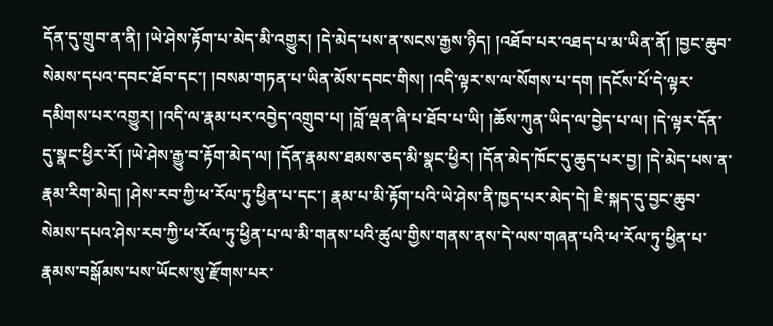དོན་དུ་གྲུབ་ན་ནི། །ཡེ་ཤེས་རྟོག་པ་མེད་མི་འགྱུར། །དེ་མེད་པས་ན་སངས་རྒྱས་ཉིད། །འཐོབ་པར་འཐད་པ་མ་ཡིན་ནོ། །བྱང་ཆུབ་སེམས་དཔའ་དབང་ཐོབ་དང་། །བསམ་གཏན་པ་ཡིན་མོས་དབང་གིས། །འདི་ལྟར་ས་ལ་སོགས་པ་དག །དངོས་པོ་དེ་ལྟར་དམིགས་པར་འགྱུར། །འདི་ལ་རྣམ་པར་འབྱེད་འགྲུབ་པ། །བློ་ལྡན་ཞི་པ་ཐོབ་པ་ཡི། །ཆོས་ཀུན་ཡིད་ལ་བྱེད་པ་ལ། །དེ་ལྟར་དོན་དུ་སྣང་ཕྱིར་རོ། །ཡེ་ཤེས་རྒྱུ་བ་རྟོག་མེད་ལ། །དོན་རྣམས་ཐམས་ཅད་མི་སྣང་ཕྱིར། །དོན་མེད་ཁོང་དུ་ཆུད་པར་བྱ། །དེ་མེད་པས་ན་རྣམ་རིག་མེད། །ཤེས་རབ་ཀྱི་ཕ་རོལ་ཏུ་ཕྱིན་པ་དང་། རྣམ་པ་མི་རྟོག་པའི་ཡེ་ཤེས་ནི་ཁྱད་པར་མེད་དེ། ཇི་སྐད་དུ་བྱང་ཆུབ་སེམས་དཔའ་ཤེས་རབ་ཀྱི་ཕ་རོལ་ཏུ་ཕྱིན་པ་ལ་མི་གནས་པའི་ཚུལ་གྱིས་གནས་ནས་དེ་ལས་གཞན་པའི་ཕ་རོལ་ཏུ་ཕྱིན་པ་རྣམས་བསྒོམས་པས་ཡོངས་སུ་རྫོགས་པར་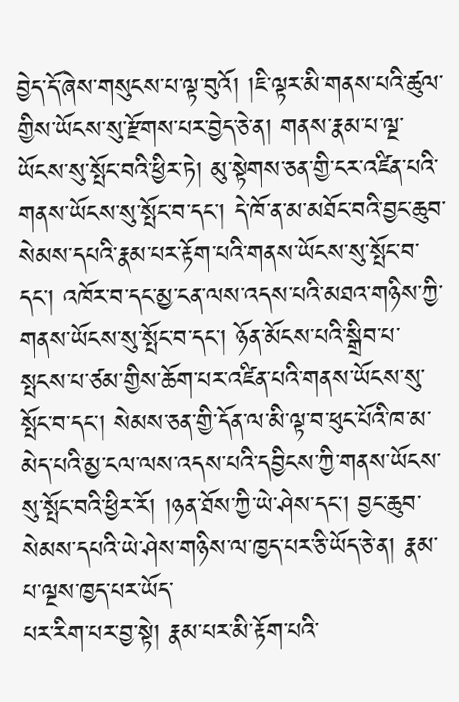བྱེད་དོ་ཞེས་གསུངས་པ་ལྟ་བུའོ། །ཇི་ལྟར་མི་གནས་པའི་ཚུལ་གྱིས་ཡོངས་སུ་རྫོགས་པར་བྱེད་ཅེ་ན། གནས་རྣམ་པ་ལྔ་ཡོངས་སུ་སྤོང་བའི་ཕྱིར་ཏེ། མུ་སྟེགས་ཅན་གྱི་ངར་འཛིན་པའི་གནས་ཡོངས་སུ་སྤོང་བ་དང་། དེ་ཁོ་ན་མ་མཐོང་བའི་བྱང་ཆུབ་སེམས་དཔའི་རྣམ་པར་རྟོག་པའི་གནས་ཡོངས་སུ་སྤོང་བ་དང་། འཁོར་བ་དང་མྱ་ངན་ལས་འདས་པའི་མཐའ་གཉིས་ཀྱི་གནས་ཡོངས་སུ་སྤོང་བ་དང་། ཉོན་མོངས་པའི་སྒྲིབ་པ་སྤངས་པ་ཙམ་གྱིས་ཆོག་པར་འཛིན་པའི་གནས་ཡོངས་སུ་སྤོང་བ་དང་། སེམས་ཅན་གྱི་དོན་ལ་མི་ལྟ་བ་ཕུང་པོའི་ཁ་མ་མེད་པའི་མྱ་ངལ་ལས་འདས་པའི་དབྱིངས་ཀྱི་གནས་ཡོངས་སུ་སྤོང་བའི་ཕྱིར་རོ། །ཉན་ཐོས་ཀྱི་ཡེ་ཤེས་དང་། བྱང་ཆུབ་སེམས་དཔའི་ཡེ་ཤེས་གཉིས་ལ་ཁྱད་པར་ཅི་ཡོད་ཅེ་ན། རྣམ་པ་ལྔས་ཁྱད་པར་ཡོད་
པར་རིག་པར་བྱ་སྟེ། རྣམ་པར་མི་རྟོག་པའི་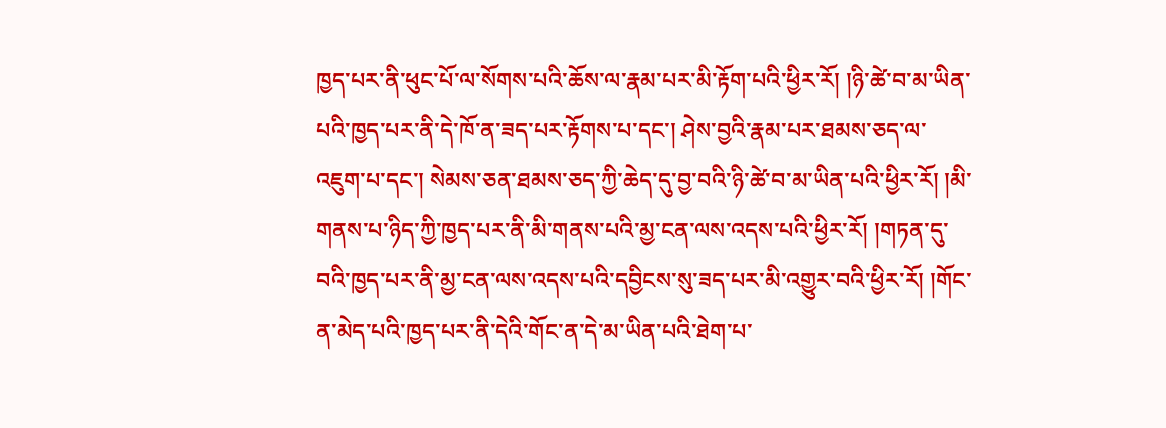ཁྱད་པར་ནི་ཕུང་པོ་ལ་སོགས་པའི་ཆོས་ལ་རྣམ་པར་མི་རྟོག་པའི་ཕྱིར་རོ། །ཉི་ཚེ་བ་མ་ཡིན་པའི་ཁྱད་པར་ནི་དེ་ཁོ་ན་ཟད་པར་རྟོགས་པ་དང་། ཤེས་བྱའི་རྣམ་པར་ཐམས་ཅད་ལ་འཇུག་པ་དང་། སེམས་ཅན་ཐམས་ཅད་ཀྱི་ཆེད་དུ་བྱ་བའི་ཉི་ཚེ་བ་མ་ཡིན་པའི་ཕྱིར་རོ། །མི་གནས་པ་ཉིད་ཀྱི་ཁྱད་པར་ནི་མི་གནས་པའི་མྱ་ངན་ལས་འདས་པའི་ཕྱིར་རོ། །གཏན་དུ་བའི་ཁྱད་པར་ནི་མྱ་ངན་ལས་འདས་པའི་དབྱིངས་སུ་ཟད་པར་མི་འགྱུར་བའི་ཕྱིར་རོ། །གོང་ན་མེད་པའི་ཁྱད་པར་ནི་དེའི་གོང་ན་དེ་མ་ཡིན་པའི་ཐེག་པ་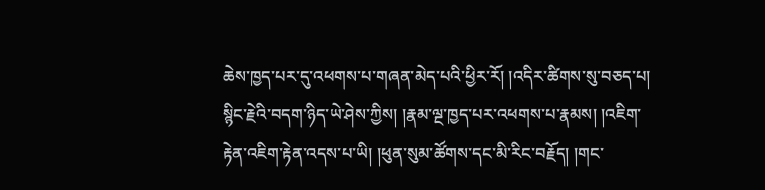ཆེས་ཁྱད་པར་དུ་འཕགས་པ་གཞན་མེད་པའི་ཕྱིར་རོ། །འདིར་ཚིགས་སུ་བཅད་པ། སྙིང་རྗེའི་བདག་ཉིད་ཡེ་ཤེས་ཀྱིས། །རྣམ་ལྔ་ཁྱད་པར་འཕགས་པ་རྣམས། །འཇིག་རྟེན་འཇིག་རྟེན་འདས་པ་ཡི། །ཕུན་སུམ་ཚོགས་དང་མི་རིང་བརྗོད། །གང་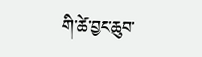གི་ཚེ་བྱང་ཆུབ་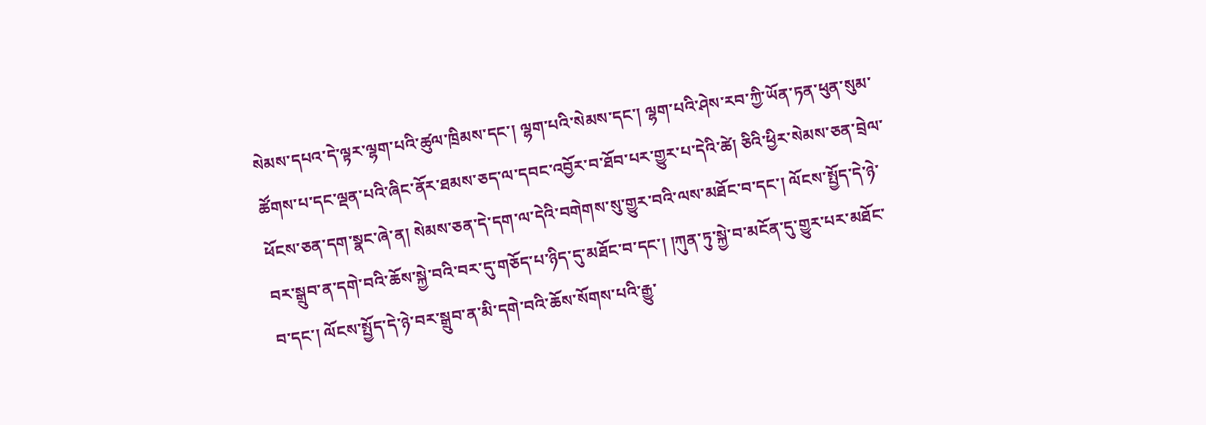སེམས་དཔའ་དེ་ལྟར་ལྷག་པའི་ཚུལ་ཁྲིམས་དང་། ལྷག་པའི་སེམས་དང་། ལྷག་པའི་ཤེས་རབ་ཀྱི་ཡོན་ཏན་ཕུན་སུམ་ཚོགས་པ་དང་ལྡན་པའི་ཞིང་ནོར་ཐམས་ཅད་ལ་དབང་འབྱོར་བ་ཐོབ་པར་གྱུར་པ་དེའི་ཚེ། ཅིའི་ཕྱིར་སེམས་ཅན་བྲེལ་ཕོངས་ཅན་དག་སྣང་ཞེ་ན། སེམས་ཅན་དེ་དག་ལ་དེའི་བགེགས་སུ་གྱུར་བའི་ལས་མཐོང་བ་དང་། ལོངས་སྤྱོད་དེ་ཉེ་བར་སྒྲུབ་ན་དགེ་བའི་ཆོས་སྐྱེ་བའི་བར་དུ་གཅོད་པ་ཉིད་དུ་མཐོང་བ་དང་། །ཀུན་ཏུ་སྐྱེ་བ་མངོན་དུ་གྱུར་པར་མཐོང་བ་དང་། ལོངས་སྤྱོད་དེ་ཉེ་བར་སྒྲུབ་ན་མི་དགེ་བའི་ཆོས་སོགས་པའི་རྒྱུ་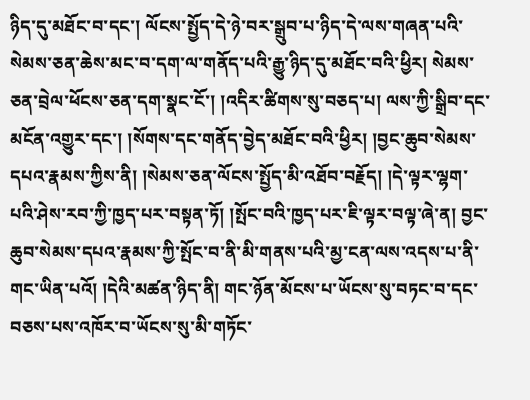ཉིད་དུ་མཐོང་བ་དང་། ལོངས་སྤྱོད་དེ་ཉེ་བར་སྒྲུབ་པ་ཉིད་དེ་ལས་གཞན་པའི་སེམས་ཅན་ཆེས་མང་བ་དག་ལ་གནོད་པའི་རྒྱུ་ཉིད་དུ་མཐོང་བའི་ཕྱིར། སེམས་ཅན་བྲེལ་ཕོངས་ཅན་དག་སྣང་ངོ་། །འདིར་ཚིགས་སུ་བཅད་པ། ལས་ཀྱི་སྒྲིབ་དང་མངོན་འགྱུར་དང་། །སོགས་དང་གནོད་བྱེད་མཐོང་བའི་ཕྱིར། །བྱང་ཆུབ་སེམས་དཔའ་རྣམས་ཀྱིས་ནི། །སེམས་ཅན་ལོངས་སྤྱོད་མི་འཐོབ་བརྗོད། །དེ་ལྟར་ལྷག་པའི་ཤེས་རབ་ཀྱི་ཁྱད་པར་བསྟན་ཏོ། །སྤོང་བའི་ཁྱད་པར་ཇི་ལྟར་བལྟ་ཞེ་ན། བྱང་ཆུབ་སེམས་དཔའ་རྣམས་ཀྱི་སྤོང་བ་ནི་མི་གནས་པའི་མྱ་ངན་ལས་འདས་པ་ནི་གང་ཡིན་པའོ། །དེའི་མཚན་ཉིད་ནི། གང་ཉོན་མོངས་པ་ཡོངས་སུ་བཏང་བ་དང་
བཅས་པས་འཁོར་བ་ཡོངས་སུ་མི་གཏོང་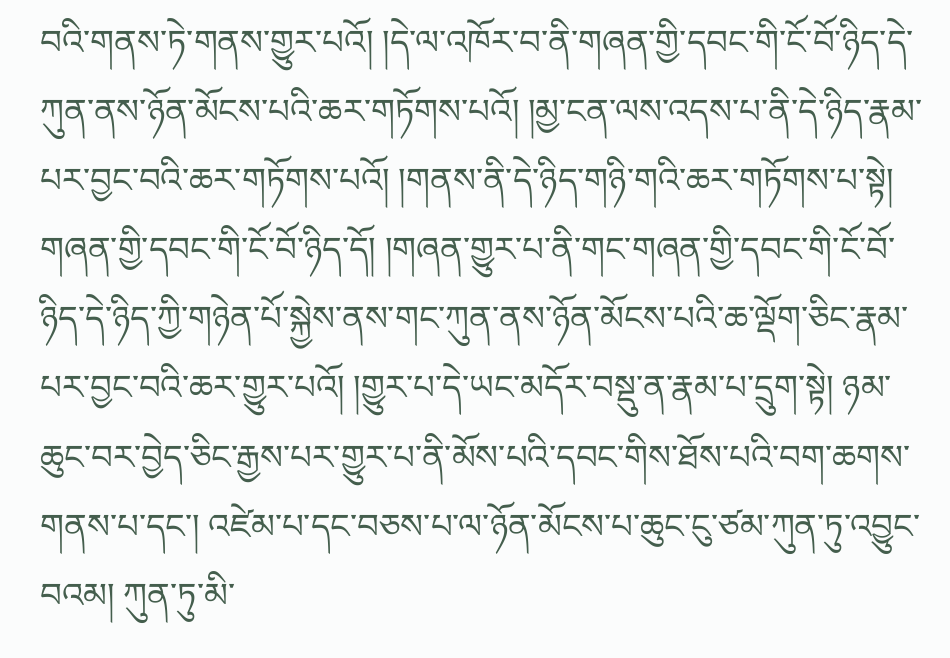བའི་གནས་ཏེ་གནས་གྱུར་པའོ། །དེ་ལ་འཁོར་བ་ནི་གཞན་གྱི་དབང་གི་ངོ་བོ་ཉིད་དེ་ཀུན་ནས་ཉོན་མོངས་པའི་ཆར་གཏོགས་པའོ། །མྱ་ངན་ལས་འདས་པ་ནི་དེ་ཉིད་རྣམ་པར་བྱང་བའི་ཆར་གཏོགས་པའོ། །གནས་ནི་དེ་ཉིད་གཉི་གའི་ཆར་གཏོགས་པ་སྟེ། གཞན་གྱི་དབང་གི་ངོ་བོ་ཉིད་དོ། །གཞན་གྱུར་པ་ནི་གང་གཞན་གྱི་དབང་གི་ངོ་བོ་ཉིད་དེ་ཉིད་ཀྱི་གཉེན་པོ་སྐྱེས་ནས་གང་ཀུན་ནས་ཉོན་མོངས་པའི་ཆ་ལྡོག་ཅིང་རྣམ་པར་བྱང་བའི་ཆར་གྱུར་པའོ། །གྱུར་པ་དེ་ཡང་མདོར་བསྡུ་ན་རྣམ་པ་དྲུག་སྟེ། ཉམ་ཆུང་བར་བྱེད་ཅིང་རྒྱས་པར་གྱུར་པ་ནི་མོས་པའི་དབང་གིས་ཐོས་པའི་བག་ཆགས་གནས་པ་དང་། འཛེམ་པ་དང་བཅས་པ་ལ་ཉོན་མོངས་པ་ཆུང་ངུ་ཙམ་ཀུན་ཏུ་འབྱུང་བའམ། ཀུན་ཏུ་མི་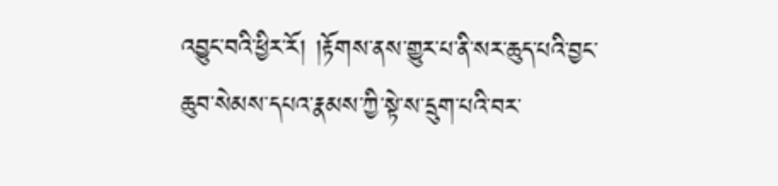འབྱུང་བའི་ཕྱིར་རོ། །རྟོགས་ནས་གྱུར་པ་ནི་སར་ཆུད་པའི་བྱང་ཆུབ་སེམས་དཔའ་རྣམས་ཀྱི་སྟེ་ས་དྲུག་པའི་བར་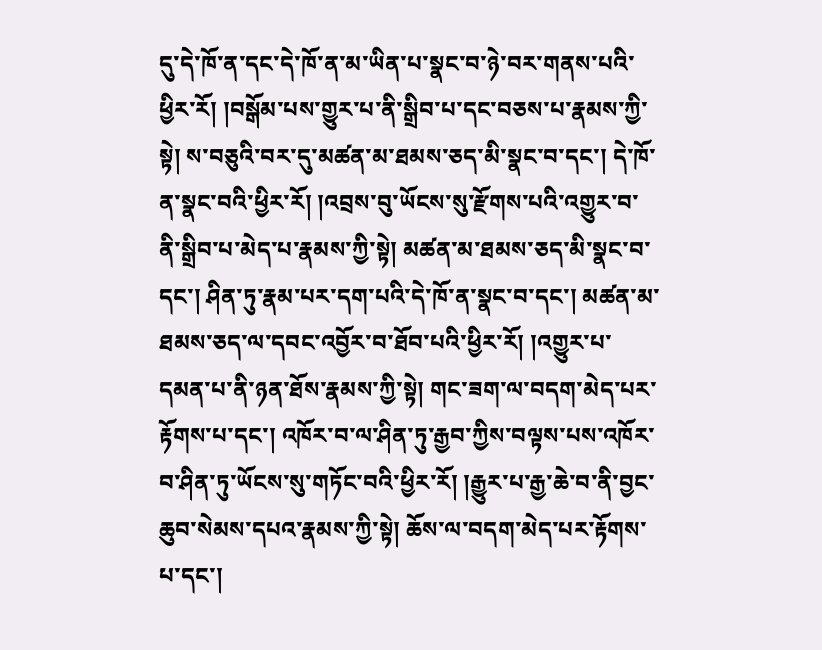དུ་དེ་ཁོ་ན་དང་དེ་ཁོ་ན་མ་ཡིན་པ་སྣང་བ་ཉེ་བར་གནས་པའི་ཕྱིར་རོ། །བསྒོམ་པས་གྱུར་པ་ནི་སྒྲིབ་པ་དང་བཅས་པ་རྣམས་ཀྱི་སྟེ། ས་བཅུའི་བར་དུ་མཚན་མ་ཐམས་ཅད་མི་སྣང་བ་དང་། དེ་ཁོ་ན་སྣང་བའི་ཕྱིར་རོ། །འབྲས་བུ་ཡོངས་སུ་རྫོགས་པའི་འགྱུར་བ་ནི་སྒྲིབ་པ་མེད་པ་རྣམས་ཀྱི་སྟེ། མཚན་མ་ཐམས་ཅད་མི་སྣང་བ་དང་། ཤིན་ཏུ་རྣམ་པར་དག་པའི་དེ་ཁོ་ན་སྣང་བ་དང་། མཚན་མ་ཐམས་ཅད་ལ་དབང་འབྱོར་བ་ཐོབ་པའི་ཕྱིར་རོ། །འགྱུར་པ་དམན་པ་ནི་ཉན་ཐོས་རྣམས་ཀྱི་སྟེ། གང་ཟག་ལ་བདག་མེད་པར་རྟོགས་པ་དང་། འཁོར་བ་ལ་ཤིན་ཏུ་རྒྱབ་ཀྱིས་བལྟས་པས་འཁོར་བ་ཤིན་ཏུ་ཡོངས་སུ་གཏོང་བའི་ཕྱིར་རོ། །རྒྱུར་པ་རྒྱ་ཆེ་བ་ནི་བྱང་ཆུབ་སེམས་དཔའ་རྣམས་ཀྱི་སྟེ། ཆོས་ལ་བདག་མེད་པར་རྟོགས་པ་དང་།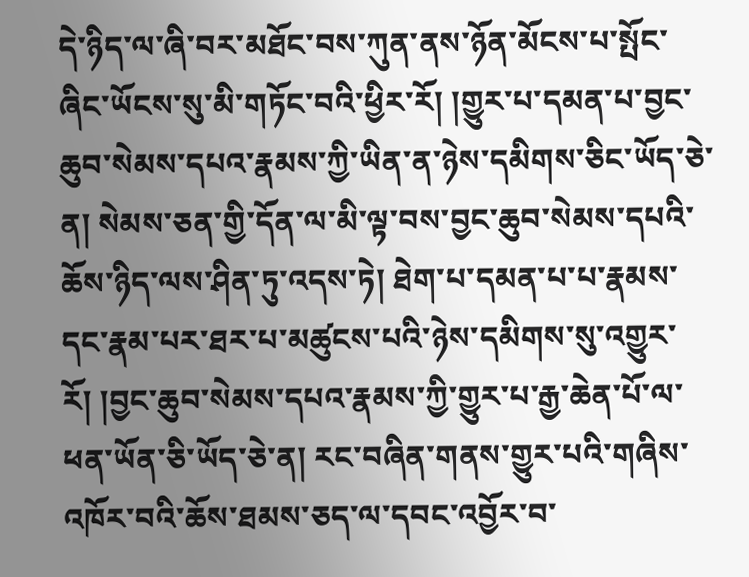དེ་ཉིད་ལ་ཞི་བར་མཐོང་བས་ཀུན་ནས་ཉོན་མོངས་པ་སྤོང་ཞིང་ཡོངས་སུ་མི་གཏོང་བའི་ཕྱིར་རོ། །གྱུར་པ་དམན་པ་བྱང་ཆུབ་སེམས་དཔའ་རྣམས་ཀྱི་ཡིན་ན་ཉེས་དམིགས་ཅིང་ཡོད་ཅེ་ན། སེམས་ཅན་གྱི་དོན་ལ་མི་ལྟ་བས་བྱང་ཆུབ་སེམས་དཔའི་ཆོས་ཉིད་ལས་ཤིན་ཏུ་འདས་ཏེ། ཐེག་པ་དམན་པ་པ་རྣམས་དང་རྣམ་པར་ཐར་པ་མཚུངས་པའི་ཉེས་དམིགས་སུ་འགྱུར་རོ། །བྱང་ཆུབ་སེམས་དཔའ་རྣམས་ཀྱི་གྱུར་པ་རྒྱ་ཆེན་པོ་ལ་ཕན་ཡོན་ཅི་ཡོད་ཅེ་ན། རང་བཞིན་གནས་གྱུར་པའི་གཞིས་འཁོར་བའི་ཆོས་ཐམས་ཅད་ལ་དབང་འབྱོར་བ་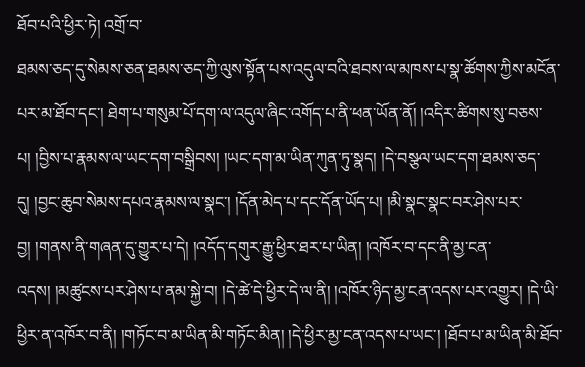ཐོབ་པའི་ཕྱིར་ཏེ། འགྲོ་བ་
ཐམས་ཅད་དུ་སེམས་ཅན་ཐམས་ཅད་ཀྱི་ལུས་སྟོན་པས་འདུལ་བའི་ཐབས་ལ་མཁས་པ་སྣ་ཚོགས་ཀྱིས་མངོན་པར་མ་ཐོབ་དང་། ཐེག་པ་གསུམ་པོ་དག་ལ་འདུལ་ཞིང་འགོད་པ་ནི་ཕན་ཡོན་ནོ། །འདིར་ཚིགས་སུ་བཅས་པ། །བྱིས་པ་རྣམས་ལ་ཡང་དག་བསྒྲིབས། །ཡང་དག་མ་ཡིན་ཀུན་ཏུ་སྣད། །དེ་བསྩལ་ཡང་དག་ཐམས་ཅད་དུ། །བྱང་ཆུབ་སེམས་དཔའ་རྣམས་ལ་སྣང་། །དོན་མེད་པ་དང་དོན་ཡོད་པ། །མི་སྣང་སྣང་བར་ཤེས་པར་བྱ། །གནས་ནི་གཞན་དུ་གྱུར་པ་དེ། །འདོད་དགུར་རྒྱུ་ཕྱིར་ཐར་པ་ཡིན། །འཁོར་བ་དང་ནི་མྱ་ངན་འདས། །མཚུངས་པར་ཤེས་པ་ནམ་སྐྱེ་བ། །དེ་ཚེ་དེ་ཕྱིར་དེ་ལ་ནི། །འཁོར་ཉིད་མྱ་ངན་འདས་པར་འགྱུར། །དེ་ཡི་ཕྱིར་ན་འཁོར་བ་ནི། །གཏོང་བ་མ་ཡིན་མི་གཏོང་མིན། །དེ་ཕྱིར་མྱ་ངན་འདས་པ་ཡང་། །ཐོབ་པ་མ་ཡིན་མི་ཐོབ་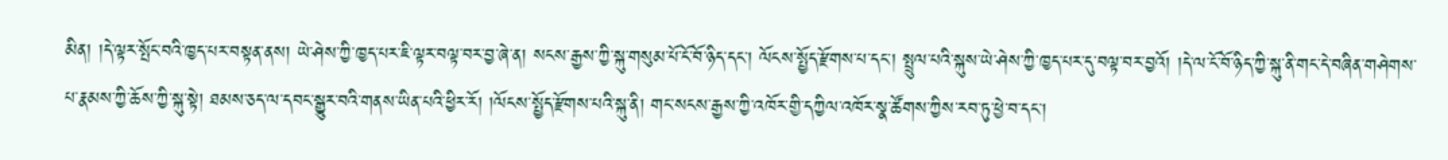མིན། །དེ་ལྟར་སྤོང་བའི་ཁྱད་པར་བསྟན་ནས། ཡེ་ཤེས་ཀྱི་ཁྱད་པར་ཇི་ལྟར་བལྟ་བར་བྱ་ཞེ་ན། སངས་རྒྱས་ཀྱི་སྐུ་གསུམ་པོ་ངོ་བོ་ཉིད་དང་། ལོངས་སྤྱོད་རྫོགས་པ་དང་། སྤྲུལ་པའི་སྐུས་ཡེ་ཤེས་ཀྱི་ཁྱད་པར་དུ་བལྟ་བར་བྱའོ། །དེ་ལ་ངོ་བོ་ཉིད་ཀྱི་སྐུ་ནི་གང་དེ་བཞིན་གཤེགས་པ་རྣམས་ཀྱི་ཆོས་ཀྱི་སྐུ་སྟེ། ཐམས་ཅད་ལ་དབང་སྒྱུར་བའི་གནས་ཡིན་པའི་ཕྱིར་རོ། །ལོངས་སྤྱོད་རྫོགས་པའི་སྐུ་ནི། གང་སངས་རྒྱས་ཀྱི་འཁོར་གྱི་དཀྱིལ་འཁོར་སྣ་ཚོགས་ཀྱིས་རབ་ཏུ་ཕྱེ་བ་དང་།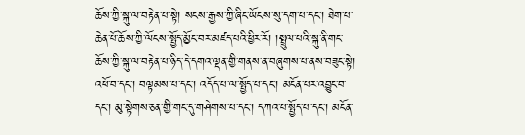ཆོས་ཀྱི་སྐུ་ལ་བརྟེན་པ་སྟེ། སངས་རྒྱས་ཀྱི་ཞིང་ཡོངས་སུ་དག་པ་དང་། ཐེག་པ་ཆེན་པོ་ཆོས་ཀྱི་ལོངས་སྤྱོད་མྱོང་བར་མཛད་པའི་ཕྱིར་རོ། །སྤྲུལ་པའི་སྐུ་ནི་གང་ཆོས་ཀྱི་སྐུ་ལ་བརྟེན་པ་ཉིད་དེ་དགའ་ལྡན་གྱི་གནས་ན་བཞུགས་པ་ནས་བཟུང་སྟེ། འཕོ་བ་དང་། བལྟམས་པ་དང་། འདོད་པ་ལ་སྤྱོད་པ་དང་། མངོན་པར་འབྱུང་བ་དང་། མུ་སྟེགས་ཅན་གྱི་གང་དུ་གཤེགས་པ་དང་། དཀའ་པ་སྤྱོད་པ་དང་། མངོན་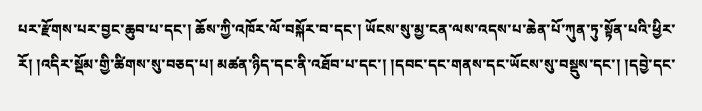པར་རྫོགས་པར་བྱང་ཆུབ་པ་དང་། ཆོས་ཀྱི་འཁོར་ལོ་བསྐོར་བ་དང་། ཡོངས་སུ་མྱ་ངན་ལས་འདས་པ་ཆེན་པོ་ཀུན་ཏུ་སྟོན་པའི་ཕྱིར་རོ། །འདིར་སྡོམ་གྱི་ཚིགས་སུ་བཅད་པ། མཚན་ཉིད་དང་ནི་འཐོབ་པ་དང་། །དབང་དང་གནས་དང་ཡོངས་སུ་བསྡུས་དང་། །དབྱེ་དང་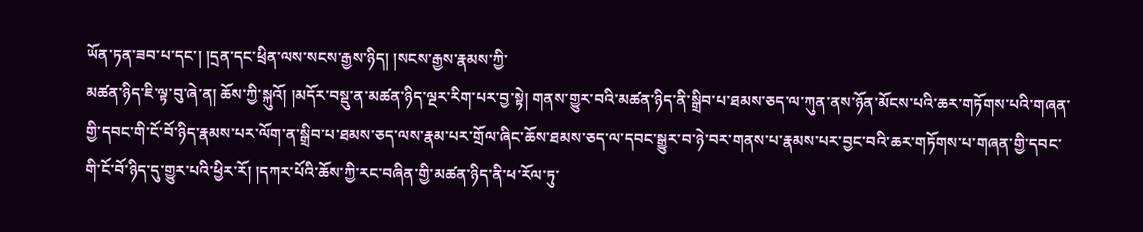ཡོན་ཏན་ཟབ་པ་དང་། །དྲན་དང་ཕྲིན་ལས་སངས་རྒྱས་ཉིད། །སངས་རྒྱས་རྣམས་ཀྱི་
མཚན་ཉིད་ཇི་ལྟ་བུ་ཞེ་ན། ཆོས་ཀྱི་སྐུའོ། །མདོར་བསྡུ་ན་མཚན་ཉིད་ལྔར་རིག་པར་བྱ་སྟེ། གནས་གྱུར་བའི་མཚན་ཉིད་ནི་སྒྲིབ་པ་ཐམས་ཅད་ལ་ཀུན་ནས་ཉོན་མོངས་པའི་ཆར་གཏོགས་པའི་གཞན་གྱི་དབང་གི་ངོ་བོ་ཉིད་རྣམས་པར་ལོག་ན་སྒྲིབ་པ་ཐམས་ཅད་ལས་རྣམ་པར་གྲོལ་ཞིང་ཆོས་ཐམས་ཅད་ལ་དབང་སྒྱུར་བ་ཉེ་བར་གནས་པ་རྣམས་པར་བྱང་བའི་ཆར་གཏོགས་པ་གཞན་གྱི་དབང་གི་ངོ་བོ་ཉིད་དུ་གྱུར་པའི་ཕྱིར་རོ། །དཀར་པོའི་ཆོས་ཀྱི་རང་བཞིན་གྱི་མཚན་ཉིད་ནི་ཕ་རོལ་ཏུ་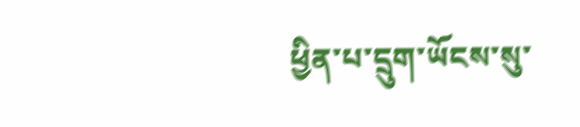ཕྱིན་པ་དྲུག་ཡོངས་སུ་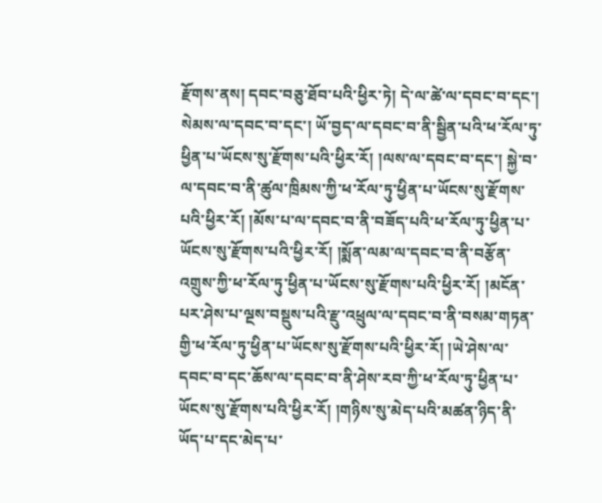རྫོགས་ནས། དབང་བཅུ་ཐོབ་པའི་ཕྱིར་ཏེ། དེ་ལ་ཚེ་ལ་དབང་བ་དང་། སེམས་ལ་དབང་བ་དང་། ཡོ་བྱད་ལ་དབང་བ་ནི་སྦྱིན་པའི་ཕ་རོལ་ཏུ་ཕྱིན་པ་ཡོངས་སུ་རྫོགས་པའི་ཕྱིར་རོ། །ལས་ལ་དབང་བ་དང་། སྐྱེ་བ་ལ་དབང་བ་ནི་ཚུལ་ཁྲིམས་ཀྱི་ཕ་རོལ་ཏུ་ཕྱིན་པ་ཡོངས་སུ་རྫོགས་པའི་ཕྱིར་རོ། །མོས་པ་ལ་དབང་བ་ནི་བཟོད་པའི་ཕ་རོལ་ཏུ་ཕྱིན་པ་ཡོངས་སུ་རྫོགས་པའི་ཕྱིར་རོ། །སྨོན་ལམ་ལ་དབང་བ་ནི་བརྩོན་འགྲུས་ཀྱི་ཕ་རོལ་ཏུ་ཕྱིན་པ་ཡོངས་སུ་རྫོགས་པའི་ཕྱིར་རོ། །མངོན་པར་ཤེས་པ་ལྔས་བསྡུས་པའི་རྫུ་འཕྲུལ་ལ་དབང་བ་ནི་བསམ་གཏན་གྱི་ཕ་རོལ་ཏུ་ཕྱིན་པ་ཡོངས་སུ་རྫོགས་པའི་ཕྱིར་རོ། །ཡེ་ཤེས་ལ་དབང་བ་དང་ཆོས་ལ་དབང་བ་ནི་ཤེས་རབ་ཀྱི་ཕ་རོལ་ཏུ་ཕྱིན་པ་ཡོངས་སུ་རྫོགས་པའི་ཕྱིར་རོ། །གཉིས་སུ་མེད་པའི་མཚན་ཉིད་ནི་ཡོད་པ་དང་མེད་པ་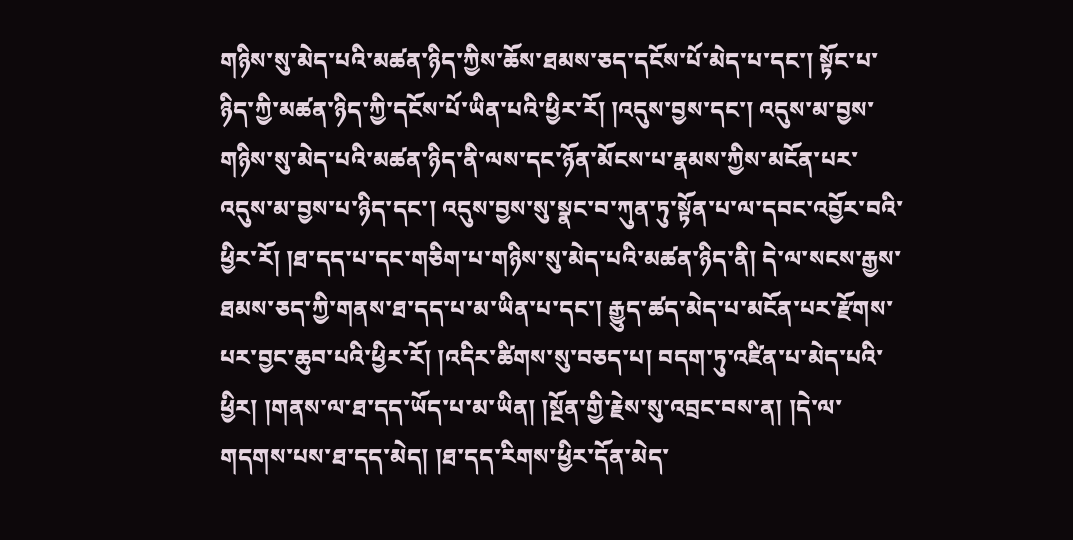གཉིས་སུ་མེད་པའི་མཚན་ཉིད་ཀྱིས་ཆོས་ཐམས་ཅད་དངོས་པོ་མེད་པ་དང་། སྟོང་པ་ཉིད་ཀྱི་མཚན་ཉིད་ཀྱི་དངོས་པོ་ཡིན་པའི་ཕྱིར་རོ། །འདུས་བྱས་དང་། འདུས་མ་བྱས་གཉིས་སུ་མེད་པའི་མཚན་ཉིད་ནི་ལས་དང་ཉོན་མོངས་པ་རྣམས་ཀྱིས་མངོན་པར་འདུས་མ་བྱས་པ་ཉིད་དང་། འདུས་བྱས་སུ་སྣང་བ་ཀུན་ཏུ་སྟོན་པ་ལ་དབང་འབྱོར་བའི་ཕྱིར་རོ། །ཐ་དད་པ་དང་གཅིག་པ་གཉིས་སུ་མེད་པའི་མཚན་ཉིད་ནི། དེ་ལ་སངས་རྒྱས་ཐམས་ཅད་ཀྱི་གནས་ཐ་དད་པ་མ་ཡིན་པ་དང་། རྒྱུད་ཚད་མེད་པ་མངོན་པར་རྫོགས་པར་བྱང་ཆུབ་པའི་ཕྱིར་རོ། །འདིར་ཚིགས་སུ་བཅད་པ། བདག་ཏུ་འཛིན་པ་མེད་པའི་ཕྱིར། །གནས་ལ་ཐ་དད་ཡོད་པ་མ་ཡིན། །སྔོན་གྱི་རྗེས་སུ་འབྲང་བས་ན། །དེ་ལ་གདགས་པས་ཐ་དད་མེད། །ཐ་དད་རིགས་ཕྱིར་དོན་མེད་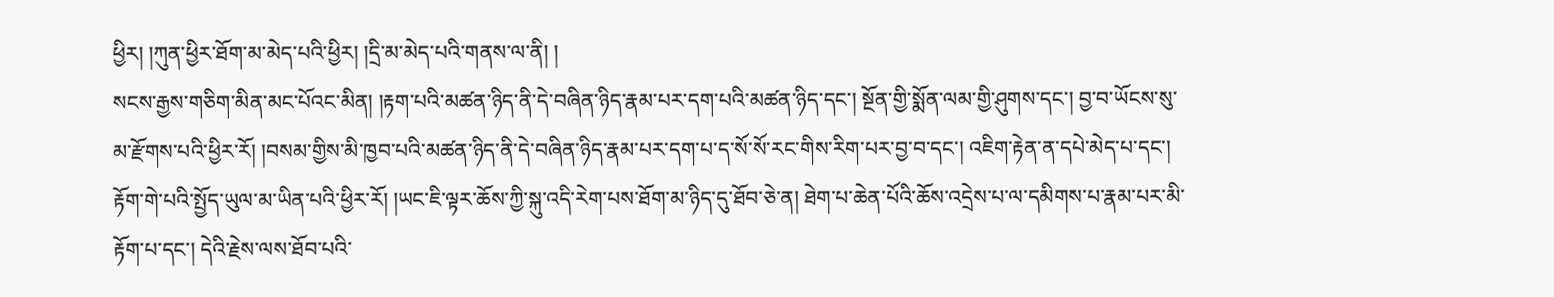ཕྱིར། །ཀུན་ཕྱིར་ཐོག་མ་མེད་པའི་ཕྱིར། །དྲི་མ་མེད་པའི་གནས་ལ་ནི། །
སངས་རྒྱས་གཅིག་མིན་མང་པོའང་མིན། །རྟག་པའི་མཚན་ཉིད་ནི་དེ་བཞིན་ཉིད་རྣམ་པར་དག་པའི་མཚན་ཉིད་དང་། སྔོན་གྱི་སྨོན་ལམ་གྱི་ཤུགས་དང་། བྱ་བ་ཡོངས་སུ་མ་རྫོགས་པའི་ཕྱིར་རོ། །བསམ་གྱིས་མི་ཁྱབ་པའི་མཚན་ཉིད་ནི་དེ་བཞིན་ཉིད་རྣམ་པར་དག་པ་ད་སོ་སོ་རང་གིས་རིག་པར་བྱ་བ་དང་། འཇིག་རྟེན་ན་དཔེ་མེད་པ་དང་། རྟོག་གེ་པའི་སྤྱོད་ཡུལ་མ་ཡིན་པའི་ཕྱིར་རོ། །ཡང་ཇི་ལྟར་ཆོས་ཀྱི་སྐུ་འདི་རེག་པས་ཐོག་མ་ཉིད་དུ་ཐོབ་ཅེ་ན། ཐེག་པ་ཆེན་པོའི་ཆོས་འདྲེས་པ་ལ་དམིགས་པ་རྣམ་པར་མི་རྟོག་པ་དང་། དེའི་རྗེས་ལས་ཐོབ་པའི་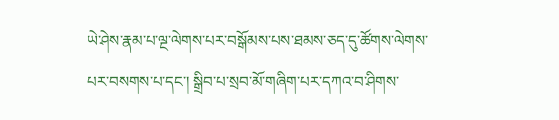ཡེ་ཤེས་རྣམ་པ་ལྔ་ལེགས་པར་བསྒོམས་པས་ཐམས་ཅད་དུ་ཚོགས་ལེགས་པར་བསགས་པ་དང་། སྒྲིབ་པ་སྲབ་མོ་གཞིག་པར་དཀའ་བ་ཤིགས་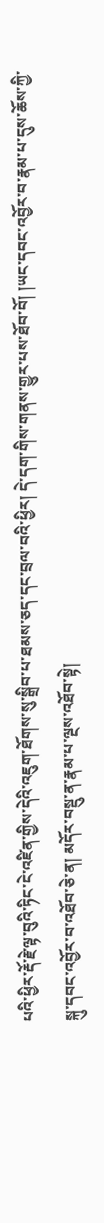པའི་ཕྱིར་རྡོ་རྗེ་ལྟ་བུའི་ཏིང་ངེ་འཛིན་གྱིས་དེའི་འཇུག་ཐོགས་སུ་སྒྲིབ་པ་ཐམས་ཅད་དང་བྲལ་བའི་ཕྱིར། དེ་དག་གིས་གནས་གྱུར་པས་ཐོབ་བོ། །ཡང་དབང་འབྱོར་བ་རྣམ་པ་དུས་ཆོས་ཀྱི་སྐུ་དབང་འབྱོར་བ་འཐོབ་ཅེ་ན། མདོར་བསྡུ་ན་རྣམ་པ་ལྔས་འཐོབ་སྟེ།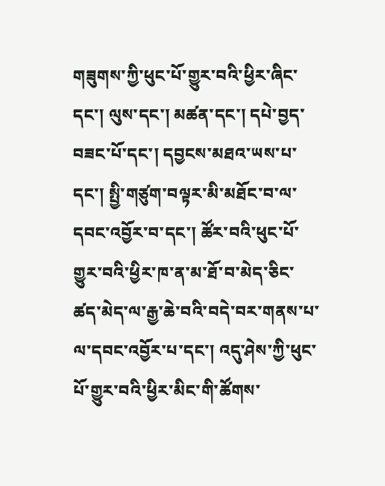གཟུགས་ཀྱི་ཕུང་པོ་གྱུར་བའི་ཕྱིར་ཞིང་དང་། ལུས་དང་། མཚན་དང་། དཔེ་བྱད་བཟང་པོ་དང་། དབྱངས་མཐའ་ཡས་པ་དང་། སྤྱི་གཙུག་བལྟར་མི་མཐོང་བ་ལ་དབང་འབྱོར་བ་དང་། ཚོར་བའི་ཕུང་པོ་གྱུར་བའི་ཕྱིར་ཁ་ན་མ་ཐོ་བ་མེད་ཅིང་ཚད་མེད་ལ་རྒྱ་ཆེ་བའི་བདེ་བར་གནས་པ་ལ་དབང་འབྱོར་པ་དང་། འདུ་ཤེས་ཀྱི་ཕུང་པོ་གྱུར་བའི་ཕྱིར་མིང་གི་ཚོགས་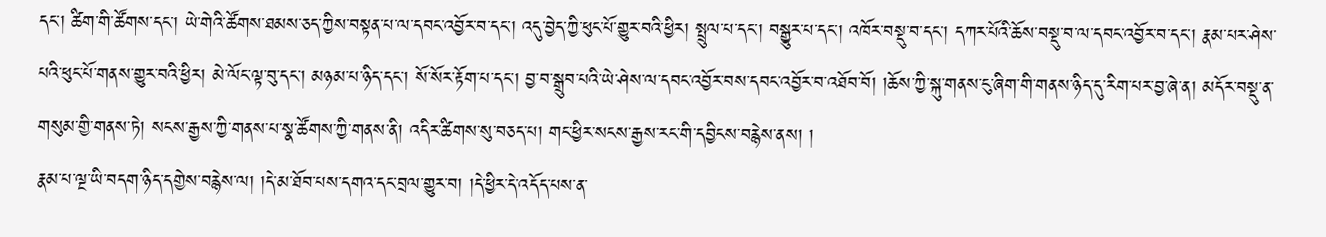དང་། ཚིག་གི་ཚོགས་དང་། ཡེ་གེའི་ཚོགས་ཐམས་ཅད་ཀྱིས་བསྟན་པ་ལ་དབང་འབྱོར་བ་དང་། འདུ་བྱེད་ཀྱི་ཕུང་པོ་གྱུར་བའི་ཕྱིར། སྤྲུལ་པ་དང་། བསྒྱུར་པ་དང་། འཁོར་བསྡུ་བ་དང་། དཀར་པོའི་ཆོས་བསྡུ་བ་ལ་དབང་འབྱོར་བ་དང་། རྣམ་པར་ཤེས་པའི་ཕུང་པོ་གནས་གྱུར་བའི་ཕྱིར། མེ་ལོང་ལྟ་བུ་དང་། མཉམ་པ་ཉིད་དང་། སོ་སོར་རྟོག་པ་དང་། བྱ་བ་སྒྲུབ་པའི་ཡེ་ཤེས་ལ་དབང་འབྱོར་བས་དབང་འབྱོར་བ་འཐོབ་བོ། །ཆོས་ཀྱི་སྐུ་གནས་ངུ་ཞིག་གི་གནས་ཉིད་དུ་རིག་པར་བྱ་ཞེ་ན། མདོར་བསྡུ་ན་གསུམ་གྱི་གནས་ཏེ། སངས་རྒྱས་ཀྱི་གནས་པ་སྣ་ཚོགས་ཀྱི་གནས་ནི། འདིར་ཚིགས་སུ་བཅད་པ། གང་ཕྱིར་སངས་རྒྱས་རང་གི་དབྱིངས་བརྙེས་ནས། །
རྣམ་པ་ལྔ་ཡི་བདག་ཉིད་དགྱེས་བརྙེས་ལ། །དེ་མ་ཐོབ་པས་དགའ་དང་བྲལ་གྱུར་བ། །དེ་ཕྱིར་དེ་འདོད་པས་ན་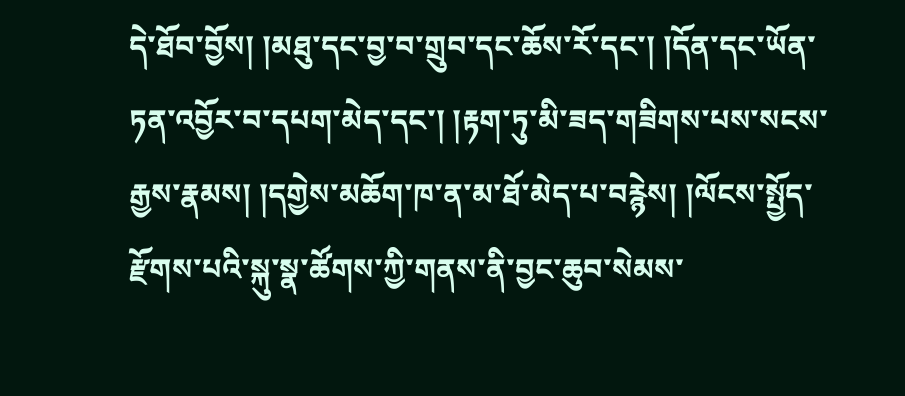དེ་ཐོབ་བྱོས། །མཐུ་དང་བྱ་བ་གྲུབ་དང་ཆོས་རོ་དང་། །དོན་དང་ཡོན་ཏན་འབྱོར་བ་དཔག་མེད་དང་། །རྟག་ཏུ་མི་ཟད་གཟིགས་པས་སངས་རྒྱས་རྣམས། །དགྱེས་མཆོག་ཁ་ན་མ་ཐོ་མེད་པ་བརྙེས། །ལོངས་སྤྱོད་རྫོགས་པའི་སྐུ་སྣ་ཚོགས་ཀྱི་གནས་ནི་བྱང་ཆུབ་སེམས་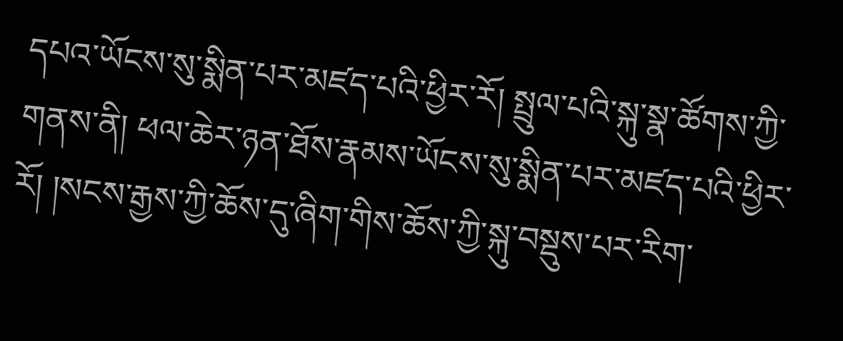དཔའ་ཡོངས་སུ་སྨིན་པར་མཛད་པའི་ཕྱིར་རོ། སྤྲུལ་པའི་སྐུ་སྣ་ཚོགས་ཀྱི་གནས་ནི། ཕལ་ཆེར་ཉན་ཐོས་རྣམས་ཡོངས་སུ་སྨིན་པར་མཛད་པའི་ཕྱིར་རོ། །སངས་རྒྱས་ཀྱི་ཆོས་དུ་ཞིག་གིས་ཆོས་ཀྱི་སྐུ་བསྡུས་པར་རིག་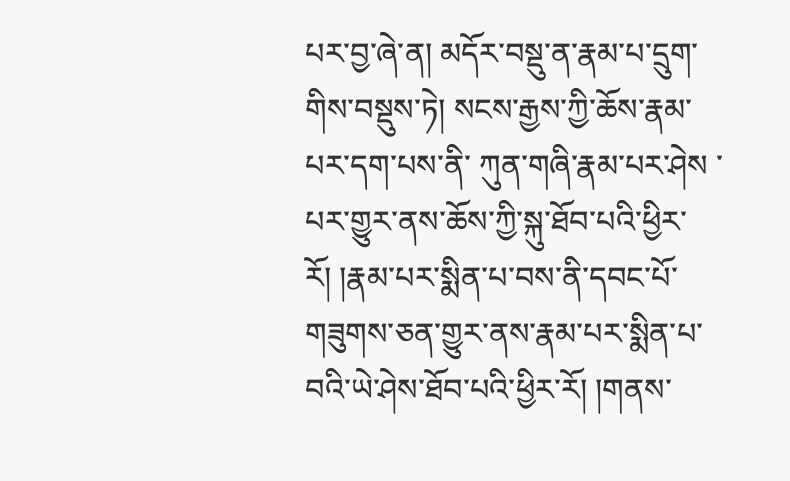པར་བྱ་ཞེ་ན། མདོར་བསྡུ་ན་རྣམ་པ་དྲུག་གིས་བསྡུས་ཏེ། སངས་རྒྱས་ཀྱི་ཆོས་རྣམ་པར་དག་པས་ནི་ ཀུན་གཞི་རྣམ་པར་ཤེས ་པར་གྱུར་ནས་ཆོས་ཀྱི་སྐུ་ཐོབ་པའི་ཕྱིར་རོ། །རྣམ་པར་སྨིན་པ་བས་ནི་དབང་པོ་གཟུགས་ཅན་གྱུར་ནས་རྣམ་པར་སྨིན་པ་བའི་ཡེ་ཤེས་ཐོབ་པའི་ཕྱིར་རོ། །གནས་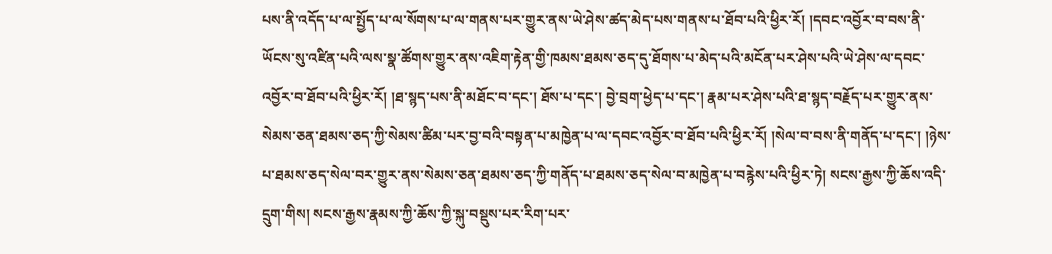པས་ནི་འདོད་པ་ལ་སྤྱོད་པ་ལ་སོགས་པ་ལ་གནས་པར་གྱུར་ནས་ཡེ་ཤེས་ཚད་མེད་པས་གནས་པ་ཐོབ་པའི་ཕྱིར་རོ། །དབང་འབྱོར་བ་བས་ནི་ཡོངས་སུ་འཛིན་པའི་ལས་སྣ་ཚོགས་གྱུར་ནས་འཇིག་རྟེན་གྱི་ཁམས་ཐམས་ཅད་དུ་ཐོགས་པ་མེད་པའི་མངོན་པར་ཤེས་པའི་ཡེ་ཤེས་ལ་དབང་འབྱོར་བ་ཐོབ་པའི་ཕྱིར་རོ། །ཐ་སྙད་པས་ནི་མཐོང་བ་དང་། ཐོས་པ་དང་། བྱེ་བྲག་ཕྱེད་པ་དང་། རྣམ་པར་ཤེས་པའི་ཐ་སྙད་བརྗོད་པར་གྱུར་ནས་སེམས་ཅན་ཐམས་ཅད་ཀྱི་སེམས་ཚིམ་པར་བྱ་བའི་བསྟན་པ་མཁྱེན་པ་ལ་དབང་འབྱོར་བ་ཐོབ་པའི་ཕྱིར་རོ། །སེལ་བ་བས་ནི་གནོད་པ་དང་། །ཉེས་པ་ཐམས་ཅད་སེལ་བར་གྱུར་ནས་སེམས་ཅན་ཐམས་ཅད་ཀྱི་གནོད་པ་ཐམས་ཅད་སེལ་བ་མཁྱེན་པ་བརྙེས་པའི་ཕྱིར་ཏེ། སངས་རྒྱས་ཀྱི་ཆོས་འདི་དྲུག་གིས། སངས་རྒྱས་རྣམས་ཀྱི་ཆོས་ཀྱི་སྐུ་བསྡུས་པར་རིག་པར་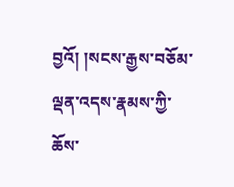བྱའོ། །སངས་རྒྱས་བཅོམ་ལྡན་འདས་རྣམས་ཀྱི་ཆོས་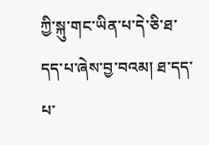ཀྱི་སྐུ་གང་ཡིན་པ་དེ་ཅི་ཐ་དད་པ་ཞེས་བྱ་བའམ། ཐ་དད་པ་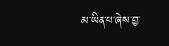མ་ཡིན་པ་ཞེས་བྱ་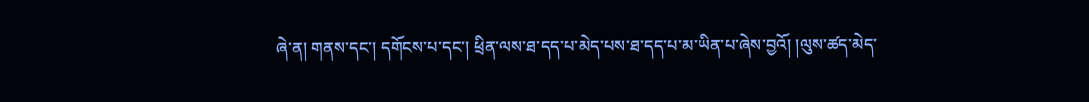ཞེ་ན། གནས་དང་། དགོངས་པ་དང་། ཕྲིན་ལས་ཐ་དད་པ་མེད་པས་ཐ་དད་པ་མ་ཡིན་པ་ཞེས་བྱའོ། །ལུས་ཚད་མེད་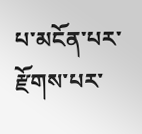པ་མངོན་པར་རྫོགས་པར་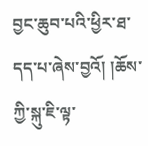བྱང་ཆུབ་པའི་ཕྱིར་ཐ་དད་པ་ཞེས་བྱའོ། །ཆོས་ཀྱི་སྐུ་ཇི་ལྟ་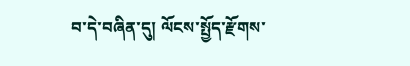བ་དེ་བཞིན་དུ། ལོངས་སྤྱོད་རྫོགས་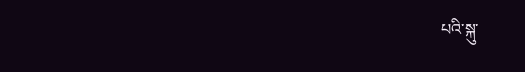པའི་སྐུ་